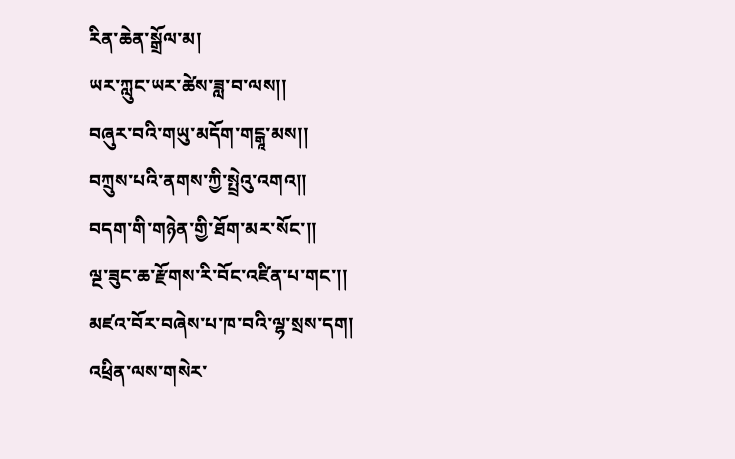རིན་ཆེན་སྒྲོལ་མ།
ཡར་ཀླུང་ཡར་ཚེས་ཟླ་བ་ལས།།
བཞུར་བའི་གཡུ་མདོག་གངྒཱ་མས།།
བཀྲུས་པའི་ནགས་ཀྱི་སྤྲེའུ་འགའ།།
བདག་གི་གཉེན་གྱི་ཐོག་མར་སོང་།།
ལྔ་ཟུང་ཆ་རྫོགས་རི་བོང་འཛིན་པ་གང་།།
མཛའ་བོར་བཞེས་པ་ཁ་བའི་ལྷ་སྲས་དག།
འཕྲིན་ལས་གསེར་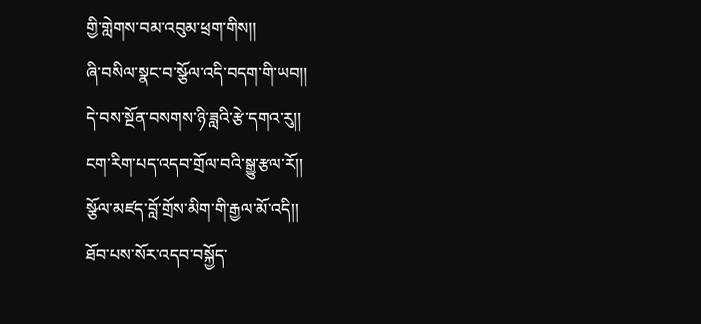གྱི་གླེགས་བམ་འབུམ་ཕྲག་གིས།།
ཞི་བསིལ་སྣང་བ་སྩོལ་འདི་བདག་གི་ཡབ།།
དེ་བས་སྔོན་བསགས་ཉི་ཟླའི་རྩེ་དགའ་རུ།།
ངག་རིག་པད་འདབ་གྲོལ་བའི་སྒྱུ་རྩལ་རོ།།
སྩོལ་མཛད་བློ་གྲོས་མིག་གི་རྒྱལ་མོ་འདི།།
ཐོབ་པས་སོར་འདབ་བསྐྱོད་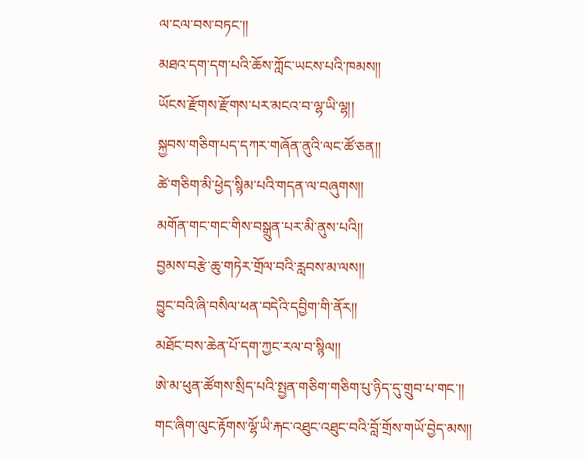ལ་ངལ་བས་བཏང་།།
མཐའ་དག་དག་པའི་ཆོས་ཀློང་ཡངས་པའི་ཁམས།།
ཡོངས་རྫོགས་རྫོགས་པར་མངའ་བ་ལྷ་ཡི་ལྷ།།
སྐྱབས་གཅིག་པད་དཀར་གཞོན་ནུའི་ལང་ཚོ་ཅན།།
ཚེ་གཅིག་མི་ཕྱེད་སྙིམ་པའི་གདན་ལ་བཞུགས།།
མགོན་གང་གང་གིས་བསྒྲུན་པར་མི་ནུས་པའི།།
བྱམས་བརྩེ་ཆུ་གཏེར་གྲོལ་བའི་རླབས་མ་ལས།།
བྱུང་བའི་ཞི་བསིལ་ཕན་བདེའི་དབྱིག་གི་ནོར།།
མཐོང་བས་ཆེན་པོ་དག་ཀྱང་རལ་བ་སྙིལ།།
ཨེ་མ་ཕུན་ཚོགས་སྲིད་པའི་སྤྱན་གཅིག་གཅིག་པུ་ཉིད་དུ་གྲུབ་པ་གང་།།
གང་ཞིག་ལུང་རྟོགས་ལྷོ་ཡི་རྐང་འཐུང་འཐུང་བའི་བློ་གྲོས་གཡོ་བྱེད་མས།།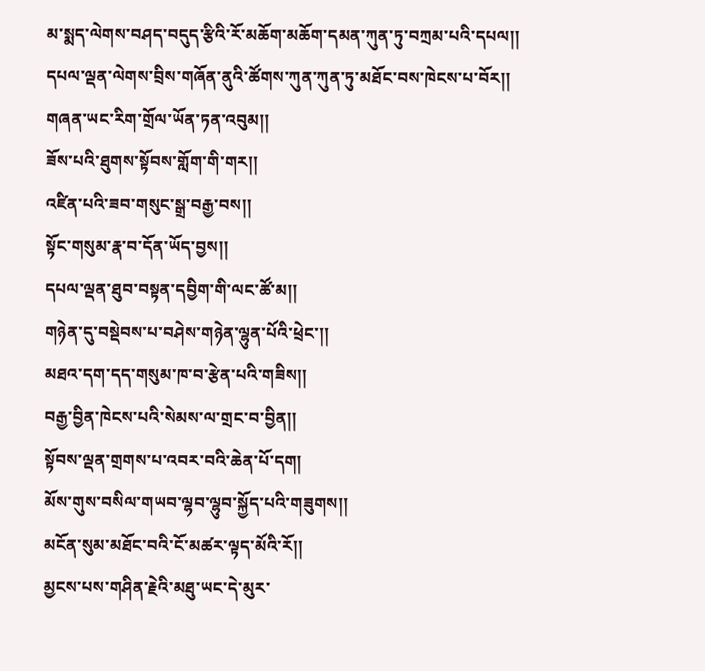མ་སྨད་ལེགས་བཤད་བདུད་རྩིའི་རོ་མཆོག་མཆོག་དམན་ཀུན་ཏུ་བཀྲམ་པའི་དཔལ།།
དཔལ་ལྡན་ལེགས་བྲིས་གཞོན་ནུའི་ཚོགས་ཀུན་ཀུན་ཏུ་མཐོང་བས་ཁེངས་པ་བོར།།
གཞན་ཡང་རིག་གྲོལ་ཡོན་ཏན་འབུམ།།
ཟོས་པའི་ཐུགས་སྟོབས་གློག་གི་གར།།
འཛིན་པའི་ཟབ་གསུང་སྒྲ་བརྒྱ་བས།།
སྟོང་གསུམ་རྣ་བ་དོན་ཡོད་བྱས།།
དཔལ་ལྡན་ཐུབ་བསྟན་དབྱིག་གི་ལང་ཚོ་མ།།
གཉེན་དུ་བསྡེབས་པ་བཤེས་གཉེན་ལྷུན་པོའི་ཕྲེང་།།
མཐའ་དག་དད་གསུམ་ཁ་བ་རྩེན་པའི་གཟིས།།
བརྒྱ་བྱིན་ཁེངས་པའི་སེམས་ལ་གྲང་བ་བྱིན།།
སྟོབས་ལྡན་གྲགས་པ་འབར་བའི་ཆེན་པོ་དག།
མོས་གུས་བསིལ་གཡབ་ལྷབ་ལྷུབ་སྐྱོད་པའི་གཟུགས།།
མངོན་སུམ་མཐོང་བའི་ངོ་མཚར་ལྟད་མོའི་རོ།།
མྱངས་པས་གཤིན་རྗེའི་མཐུ་ཡང་དེ་མུར་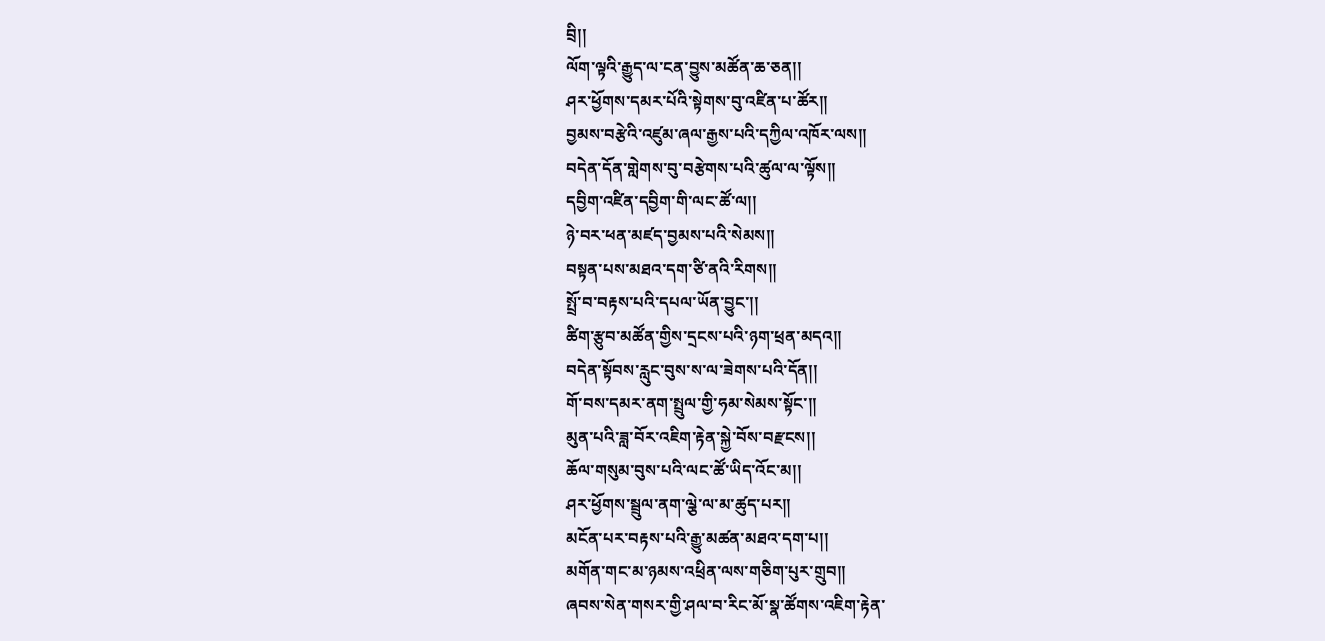བྲི།།
ལོག་ལྟའི་རྒྱུད་ལ་ངན་བྱུས་མཚོན་ཆ་ཅན།།
ཤར་ཕྱོགས་དམར་པོའི་སྟེགས་བུ་འཛིན་པ་ཚོར།།
བྱམས་བརྩེའི་འཛུམ་ཞལ་རྒྱས་པའི་དཀྱིལ་འཁོར་ལས།།
བདེན་དོན་གླེགས་བུ་བརྩེགས་པའི་ཚུལ་ལ་ལྟོས།།
དབྱིག་འཛིན་དབྱིག་གི་ལང་ཚོ་ལ།།
ཉེ་བར་ཕན་མཛད་བྱམས་པའི་སེམས།།
བསྟན་པས་མཐའ་དག་ཙི་ནའི་རིགས།།
སྤྲོ་བ་བརྟས་པའི་དཔལ་ཡོན་བྱུང་།།
ཚིག་རྩུབ་མཚོན་གྱིས་དྲངས་པའི་ཉག་ཕྲན་མདའ།།
བདེན་སྟོབས་རླུང་བུས་ས་ལ་ཟེགས་པའི་དོན།།
གོ་བས་དམར་ནག་སྤྲུལ་གྱི་ཧམ་སེམས་སྟོང་།།
མུན་པའི་ཟླ་བོར་འཇིག་རྟེན་སྐྱེ་བོས་བརྫངས།།
ཆོལ་གསུམ་བུས་པའི་ལང་ཚོ་ཡིད་འོང་མ།།
ཤར་ཕྱོགས་སྦྲུལ་ནག་ལྕེ་ལ་མ་ཚུད་པར།།
མངོན་པར་བརྟས་པའི་རྒྱུ་མཚན་མཐའ་དག་པ།།
མགོན་གང་མ་ཉམས་འཕྲིན་ལས་གཅིག་པུར་གྲུབ།།
ཞབས་སེན་གསར་གྱི་ཤལ་བ་རིང་མོ་སྣ་ཚོགས་འཇིག་རྟེན་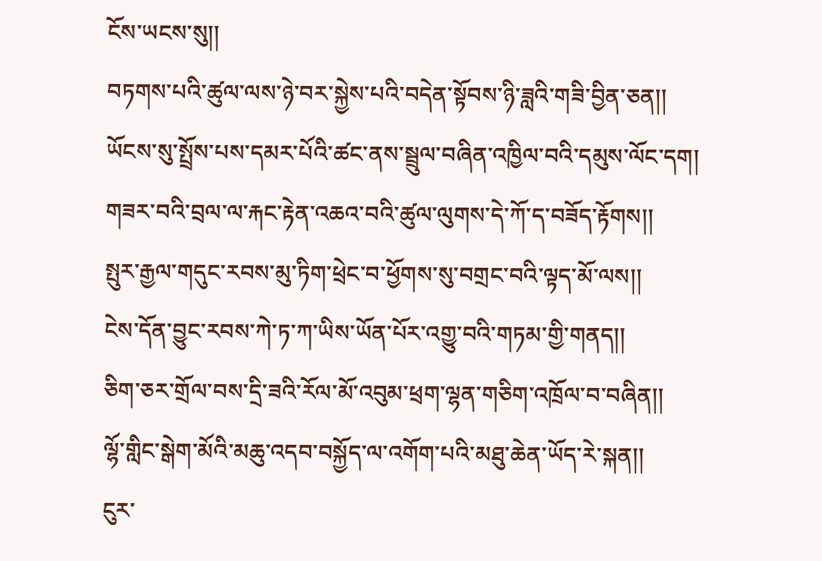ངོས་ཡངས་སུ།།
བཏགས་པའི་ཚུལ་ལས་ཉེ་བར་སྐྱེས་པའི་བདེན་སྟོབས་ཉི་ཟླའི་གཟི་བྱིན་ཅན།།
ཡོངས་སུ་སྤྲོས་པས་དམར་པོའི་ཚང་ནས་སྦྲུལ་བཞིན་འཁྱིལ་བའི་དམུས་ལོང་དག།
གཟར་བའི་བྲལ་ལ་རྐང་རྟེན་འཆའ་བའི་ཚུལ་ལུགས་དེ་ཀོ་ད་བཟོད་རྟོགས།།
སྤུར་རྒྱལ་གདུང་རབས་མུ་ཏིག་ཕྲེང་བ་ཕྱོགས་སུ་བགྲང་བའི་ལྟད་མོ་ལས།།
ངེས་དོན་བྱུང་རབས་ཀེ་ཏ་ཀ་ཡིས་ཡོན་པོར་འགྱུ་བའི་གཏམ་གྱི་གནད།།
ཅིག་ཅར་གྲོལ་བས་དྲི་ཟའི་རོལ་མོ་འབུམ་ཕྲག་ལྷན་གཅིག་འཁྲོལ་བ་བཞིན།།
ལྷོ་གླིང་སྒེག་མོའི་མཆུ་འདབ་བསྐྱོད་ལ་འགོག་པའི་མཐུ་ཆེན་ཡོད་རེ་སྐན།།
ངུར་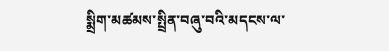སྨྲིག་མཚམས་སྤྲིན་བཞུ་བའི་མདངས་ལ་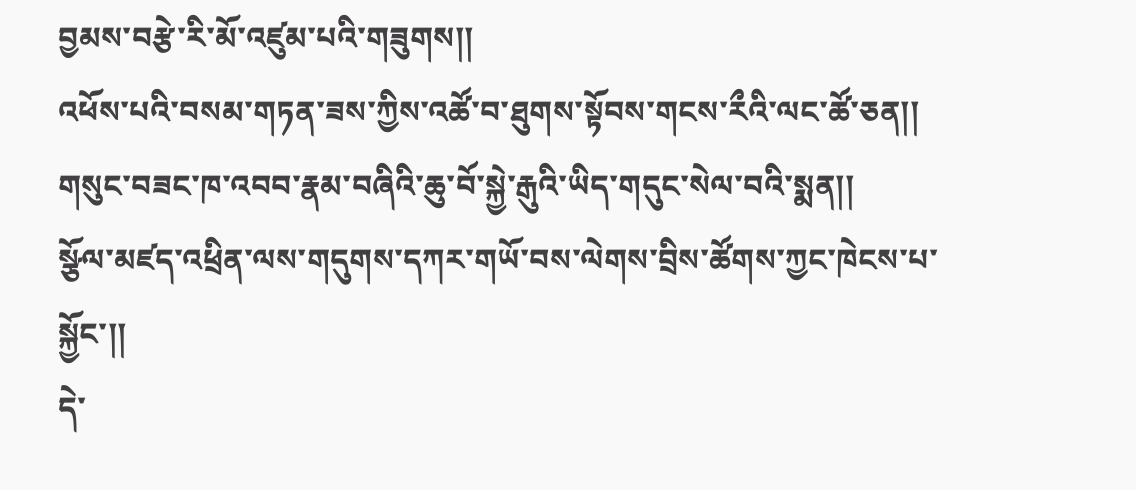བྱམས་བརྩེ་རི་མོ་འཛུམ་པའི་གཟུགས།།
འཕོས་པའི་བསམ་གཏན་ཟས་ཀྱིས་འཚོ་བ་ཐུགས་སྟོབས་གངས་རྀའི་ལང་ཚོ་ཅན།།
གསུང་བཟང་ཁ་འབབ་རྣམ་བཞིའི་ཆུ་བོ་སྐྱེ་རྒུའི་ཡིད་གདུང་སེལ་བའི་སྨན།།
སྩོལ་མཛད་འཕྲིན་ལས་གདུགས་དཀར་གཡོ་བས་ལེགས་བྲིས་ཚོགས་ཀྱང་ཁེངས་པ་སྐྱོང་།།
དེ་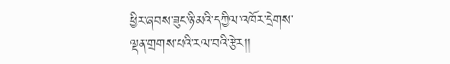ཕྱིར་ཞབས་ཟུང་ཉི་མའི་དཀྱིལ་འཁོར་དྲེགས་ལྡན་གྲགས་པའི་རལ་བའི་རྩེར།།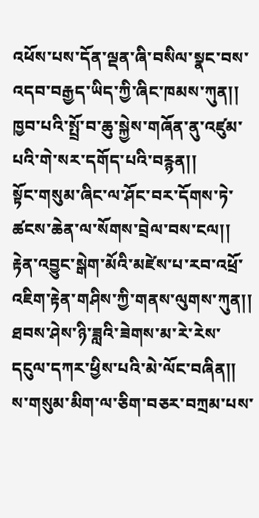འཕོས་པས་དོན་ལྡན་ཞི་བསིལ་སྣང་བས་འདབ་བརྒྱད་ཡིད་ཀྱི་ཞིང་ཁམས་ཀུན།།
ཁྱབ་པའི་སྤྲོ་བ་ཆུ་སྐྱེས་གཞོན་ནུ་འཛུམ་པའི་གེ་སར་དགོད་པའི་བརྙན།།
སྟོང་གསུམ་ཞིང་ལ་ཤོང་བར་དོགས་ཏེ་ཚངས་ཆེན་ལ་སོགས་བྲེལ་བས་ངལ།།
རྟེན་འབྱུང་སྒེག་མོའི་མཛེས་པ་རབ་འཕྲོ་འཇིག་རྟེན་གཤིས་ཀྱི་གནས་ལུགས་ཀུན།།
ཐབས་ཤེས་ཉི་ཟླའི་ཟེགས་མ་རེ་རེས་དངུལ་དཀར་ཕྱིས་པའི་མེ་ལོང་བཞིན།།
ས་གསུམ་མིག་ལ་ཅིག་བཅར་བཀྲམ་པས་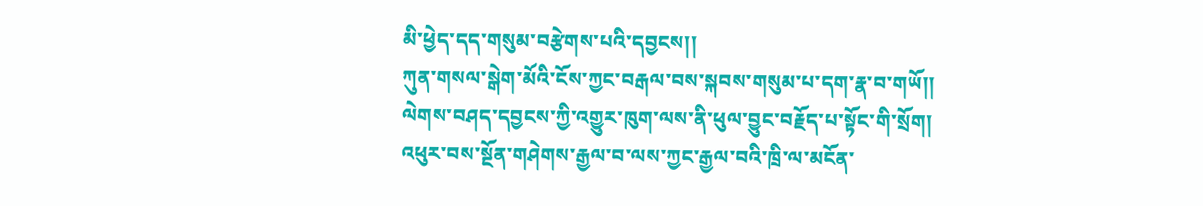མི་ཕྱེད་དད་གསུམ་བརྩེགས་པའི་དབྱངས།།
ཀུན་གསལ་སྒེག་མོའི་ངོས་ཀྱང་བརྒལ་བས་སྐབས་གསུམ་པ་དག་རྣ་བ་གཡོ།།
ལེགས་བཤད་དབྱངས་ཀྱི་འགྱུར་ཁུག་ལས་ནི་ཕུལ་བྱུང་བརྗོད་པ་སྟོང་གི་སྲོག།
འཕུར་བས་སྔོན་གཤེགས་རྒྱལ་བ་ལས་ཀྱང་རྒྱལ་བའི་ཁྲི་ལ་མངོན་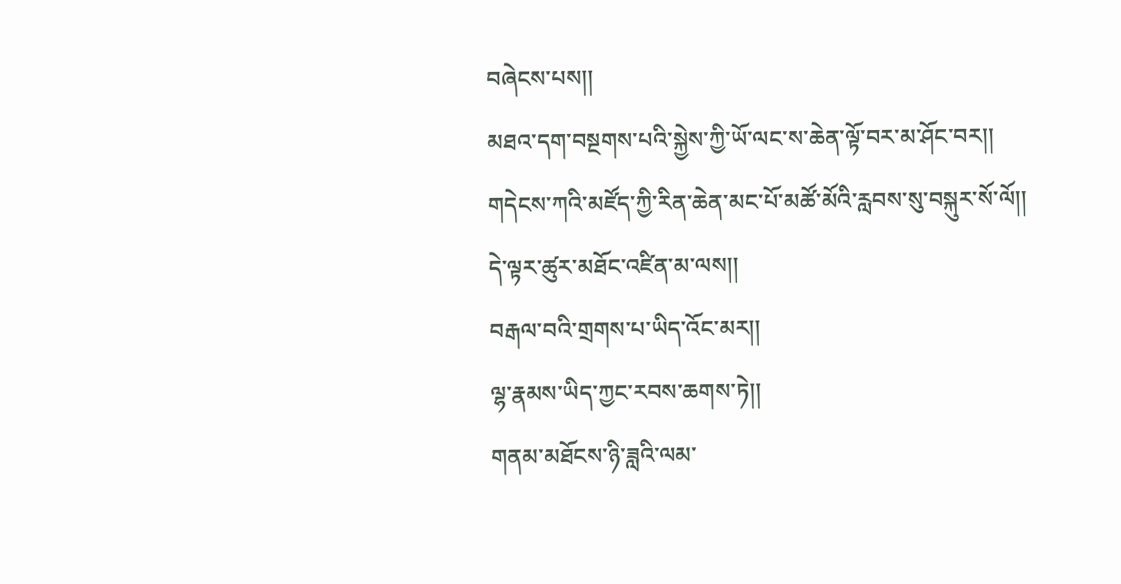བཞེངས་པས།།
མཐའ་དག་བསྔགས་པའི་སྐྱེས་ཀྱི་ཡོ་ལང་ས་ཆེན་ལྟོ་བར་མ་ཤོང་བར།།
གདེངས་ཀའི་མཛོད་ཀྱི་རིན་ཆེན་མང་པོ་མཚོ་མོའི་རླབས་སུ་བསྐུར་སོ་ལོ།།
དེ་ལྟར་ཚུར་མཐོང་འཛིན་མ་ལས།།
བརྒལ་བའི་གྲགས་པ་ཡིད་འོང་མར།།
ལྷ་རྣམས་ཡིད་ཀྱང་རབས་ཆགས་ཏེ།།
གནམ་མཐོངས་ཉི་ཟླའི་ལམ་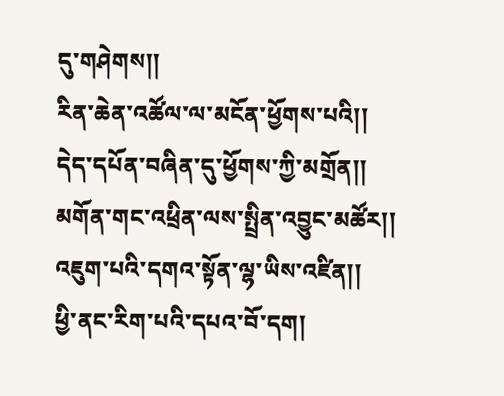དུ་གཤེགས།།
རིན་ཆེན་འཚོལ་ལ་མངོན་ཕྱོགས་པའི།།
དེད་དཔོན་བཞིན་དུ་ཕྱོགས་ཀྱི་མགྲོན།།
མགོན་གང་འཕྲིན་ལས་སྤྲིན་འབྱུང་མཚོར།།
འཇུག་པའི་དགའ་སྟོན་ལྷ་ཡིས་འཛིན།།
ཕྱི་ནང་རིག་པའི་དཔའ་བོ་དག།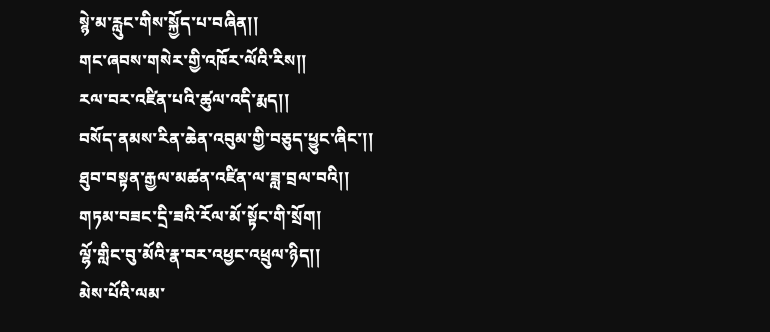སྙེ་མ་རླུང་གིས་སྐྱོད་པ་བཞིན།།
གང་ཞབས་གསེར་གྱི་འཁོར་ལོའི་རིས།།
རལ་བར་འཛིན་པའི་ཚུལ་འདི་རྨད།།
བསོད་ནམས་རིན་ཆེན་འབུམ་གྱི་བཅུད་ཕྱུང་ཞིང་།།
ཐུབ་བསྟན་རྒྱལ་མཚན་འཛིན་ལ་ཟླ་བྲལ་བའི།།
གཏམ་བཟང་དྲི་ཟའི་རོལ་མོ་སྟོང་གི་སྲོག།
ལྷོ་གླིང་བུ་མོའི་རྣ་བར་འཕྱང་འཕྲུལ་ཉིད།།
མེས་པོའི་ལམ་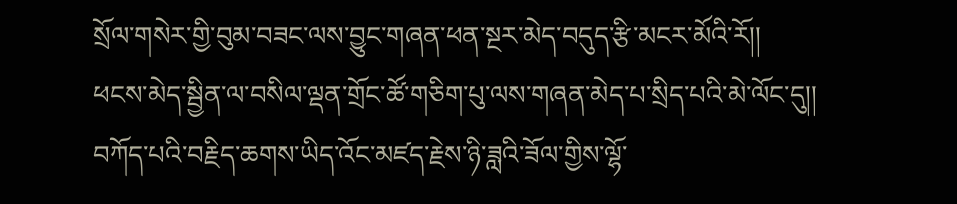སྲོལ་གསེར་གྱི་བུམ་བཟང་ལས་བྱུང་གཞན་ཕན་སྔར་མེད་བདུད་རྩི་མངར་མོའི་རོ།།
ཕངས་མེད་སྦྱིན་ལ་བསིལ་ལྡན་གྲོང་ཚོ་གཅིག་པུ་ལས་གཞན་མེད་པ་སྲིད་པའི་མེ་ལོང་དུ།།
བཀོད་པའི་བརྗིད་ཆགས་ཡིད་འོང་མཛད་རྗེས་ཉི་ཟླའི་ཟོལ་གྱིས་ལྷོ་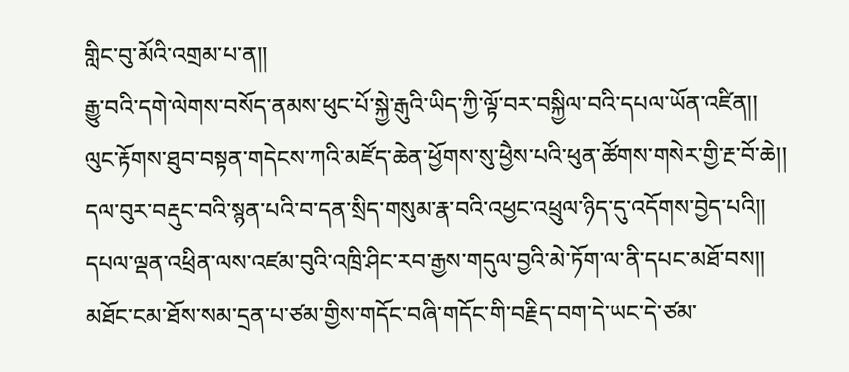གླིང་བུ་མོའི་འགྲམ་པ་ན།།
རྒྱུ་བའི་དགེ་ལེགས་བསོད་ནམས་ཕུང་པོ་སྐྱེ་རྒུའི་ཡིད་ཀྱི་ལྟོ་བར་བསྐྱིལ་བའི་དཔལ་ཡོན་འཛིན།།
ལུང་རྟོགས་ཐུབ་བསྟན་གདེངས་ཀའི་མཛོད་ཆེན་ཕྱོགས་སུ་ཕྱཻས་པའི་ཕུན་ཚོགས་གསེར་གྱི་རྔ་བོ་ཆེ།།
དལ་བུར་བརྡུང་བའི་སྙན་པའི་བ་དན་སྲིད་གསུམ་རྣ་བའི་འཕྱང་འཕྲུལ་ཉིད་དུ་འདོགས་བྱེད་པའི།།
དཔལ་ལྡན་འཕྲིན་ལས་འཛམ་བུའི་འཁྲི་ཤིང་རབ་རྒྱས་གདུལ་བྱའི་མེ་ཏོག་ལ་ནི་དཔང་མཐོ་བས།།
མཐོང་ངམ་ཐོས་སམ་དྲན་པ་ཙམ་གྱིས་གདོང་བཞི་གདོང་གི་བརྗིད་བག་དེ་ཡང་དེ་ཙམ་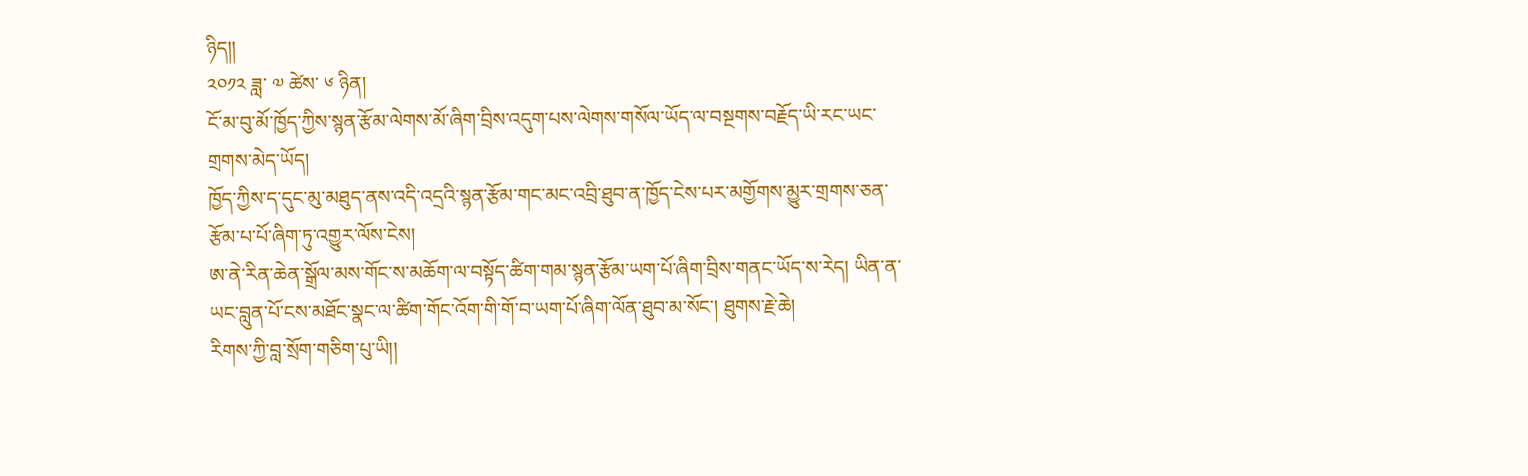ཉིད།།
༢༠༡༢ ཟླ་ ༧ ཚེས་ ༦ ཉིན།
ངོ་མ་བུ་མོ་ཁྱོད་ཀྱིས་སྙན་རྩོམ་ལེགས་མོ་ཞིག་བྲིས་འདུག་པས་ལེགས་གསོལ་ཡོད་ལ་བསྔགས་བརྗོད་ཡི་རང་ཡང་གྲགས་མེད་ཡོད།
ཁྱོད་ཀྱིས་ད་དུང་མུ་མཐུད་ནས་འདི་འདྲའི་སྙན་རྩོམ་གང་མང་འབྲི་ཐུབ་ན་ཁྱོད་ངེས་པར་མགྱོགས་མྱུར་གྲགས་ཅན་རྩོམ་པ་པོ་ཞིག་ཏུ་འགྱུར་ལོས་ངེས།
ཨ་ནེ་རིན་ཆེན་སྒྲོལ་མས་གོང་ས་མཆོག་ལ་བསྟོད་ཚིག་གམ་སྙན་རྩོམ་ཡག་པོ་ཞིག་བྲིས་གནང་ཡོད་ས་རེད། ཡིན་ན་ཡང་བླུན་པོ་ངས་མཐོང་སྣང་ལ་ཚིག་གོང་འོག་གི་གོ་བ་ཡག་པོ་ཞིག་ལོན་ཐུབ་མ་སོང་། ཐུགས་རྗེ་ཆེ།
རིགས་ཀྱི་བླ་སྲོག་གཅིག་པུ་ཡི།།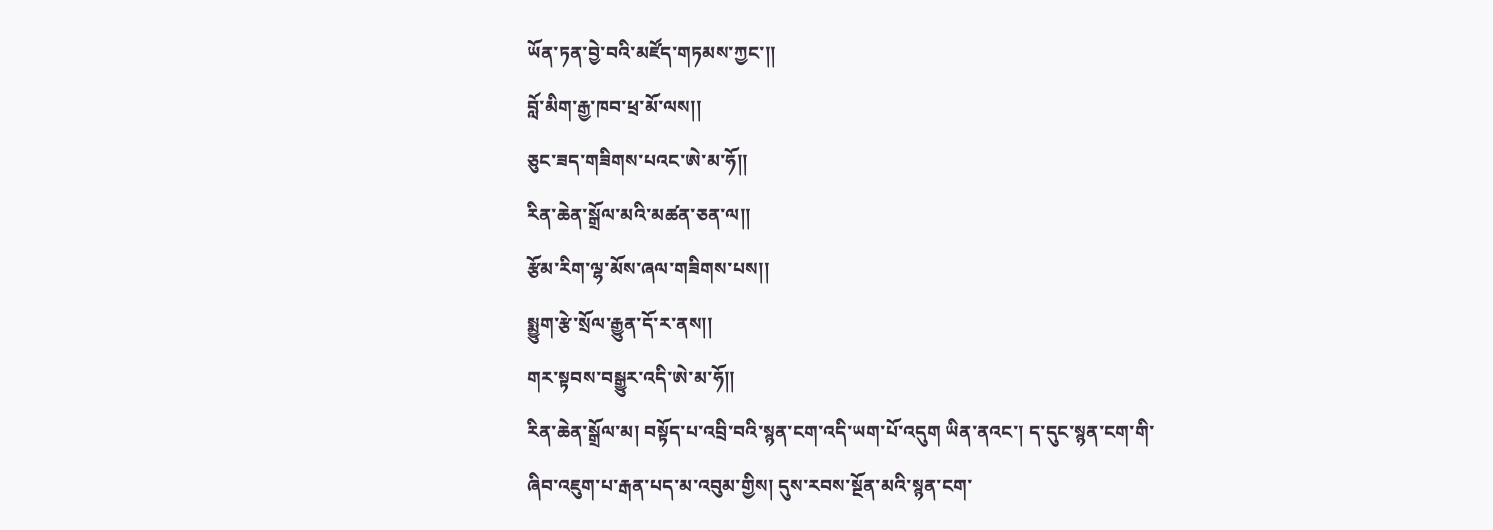ཡོན་ཏན་བྱེ་བའི་མཛོད་གཏམས་ཀྱང་།།
བློ་མིག་རྒྱ་ཁབ་ཕྲ་མོ་ལས།།
ཅུང་ཟད་གཟིགས་པའང་ཨེ་མ་ཧོ།།
རིན་ཆེན་སྒྲོལ་མའི་མཚན་ཅན་ལ།།
རྩོམ་རིག་ལྷ་མོས་ཞལ་གཟིགས་པས།།
སྨྱུག་རྩེ་སྲོལ་རྒྱུན་དོ་ར་ནས།།
གར་སྟབས་བསྒྱུར་འདི་ཨེ་མ་ཧོ།།
རིན་ཆེན་སྒྲོལ་མ། བསྟོད་པ་འབྲི་བའི་སྙན་ངག་འདི་ཡག་པོ་འདུག ཡིན་ནའང་། ད་དུང་སྙན་ངག་གི་ཞིབ་འཇུག་པ་རྒན་པད་མ་འབུམ་གྱིས། དུས་རབས་སྔོན་མའི་སྙན་ངག་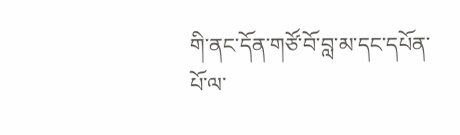གི་ནང་དོན་གཙོ་བོ་བླ་མ་དང་དཔོན་པོ་ལ་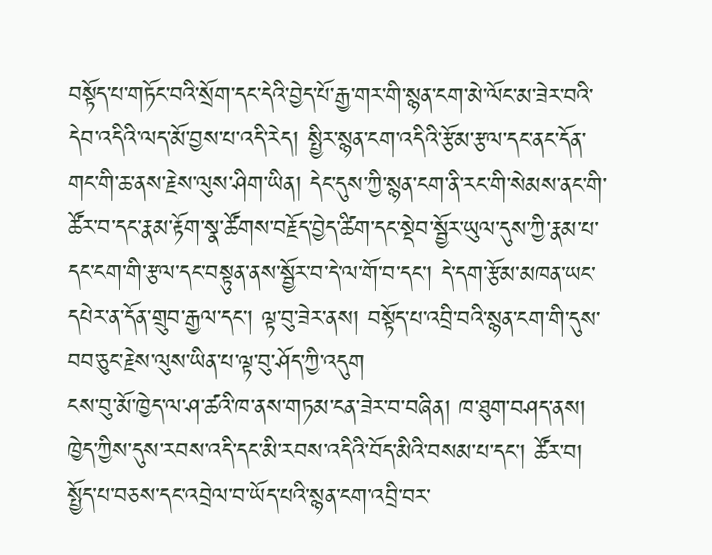བསྟོད་པ་གཏོང་བའི་སྲོག་དང་དེའི་བྱེད་པོ་རྒྱ་གར་གི་སྙན་ངག་མེ་ལོང་མ་ཟེར་བའི་དེབ་འདིའི་ལད་མོ་བྱས་པ་འདི་རེད། སྤྱིར་སྙན་ངག་འདིའི་རྩོམ་རྩལ་དང་ནང་དོན་གང་གི་ཆ་ནས་རྗེས་ལུས་ཤིག་ཡིན། དེང་དུས་ཀྱི་སྙན་ངག་ནི་རང་གི་སེམས་ནང་གི་ཚོར་བ་དང་རྣམ་རྟོག་སྣ་ཚོགས་བརྗོད་བྱེད་ཚིག་དང་སྡེབ་སྦྱོར་ཡུལ་དུས་ཀྱི་རྣམ་པ་དང་ངག་གི་རྩལ་དང་བསྟུན་ནས་སྦྱོར་བ་དེ་ལ་གོ་བ་དང་། དེ་དག་རྩོམ་མཁན་ཡང་དཔེར་ན་དོན་གྲུབ་རྒྱལ་དང་། ལྟ་བུ་ཟེར་ནས། བསྟོད་པ་འབྲི་བའི་སྙན་ངག་གི་དུས་བབ་ཅུང་རྗེས་ལུས་ཡིན་པ་ལྟ་བུ་ཤོད་ཀྱི་འདུག
ངས་བུ་མོ་ཁྱེད་ལ་ཤ་ཚའི་ཁ་ནས་གཏམ་ངན་ཟེར་བ་བཞིན། ཁ་ཐུག་བཤད་ནས། ཁྱེད་ཀྱིས་དུས་རབས་འདི་དང་མི་རབས་འདིའི་བོད་མིའི་བསམ་པ་དང་། ཚོར་བ། སྤྱོད་པ་བཅས་དང་འབྲེལ་བ་ཡོད་པའི་སྙན་ངག་འབྲི་བར་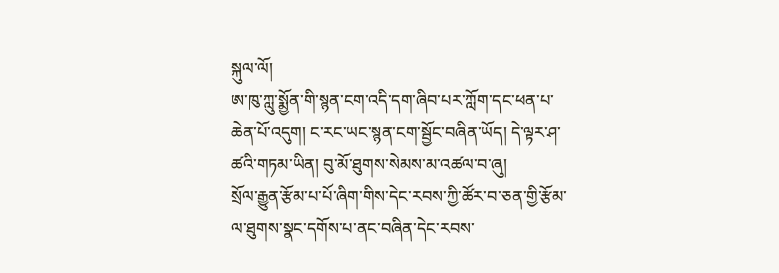སྐུལ་ལོ།
ཨ་ཁུ་ཀླུ་སྨྱོན་གི་སྙན་ངག་འདི་དག་ཞིབ་པར་ཀློག་དང་ཕན་པ་ཆེན་པོ་འདུག། ང་རང་ཡང་སྙན་ངག་སྦྱོང་བཞིན་ཡོད། དེ་ལྟར་ཤ་ཚའི་གཏམ་ཡིན། བུ་མོ་ཐུགས་སེམས་མ་འཚལ་བ་ཞུ།
སྲོལ་རྒྱུན་རྩོམ་པ་པོ་ཞིག་གིས་དེང་རབས་ཀྱི་ཚོར་བ་ཅན་གྱི་རྩོམ་ལ་ཐུགས་སྣང་དགོས་པ་ནང་བཞིན་དེང་རབས་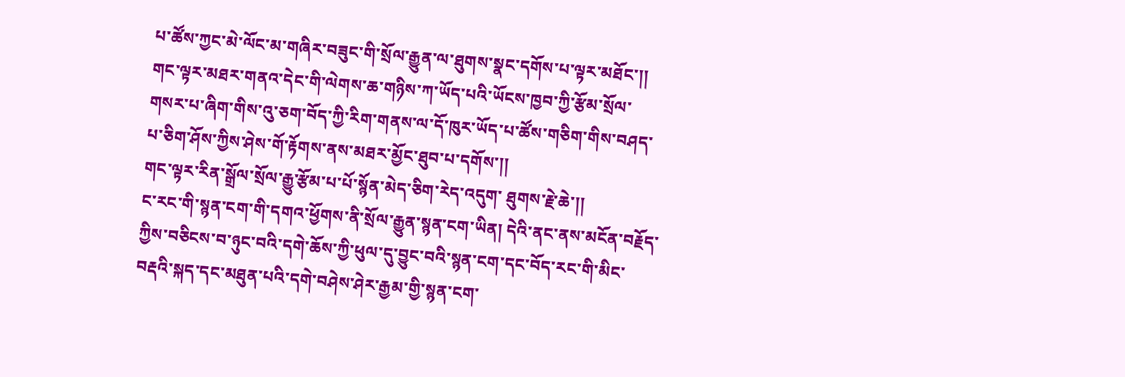པ་ཚོས་ཀྱང་མེ་ལོང་མ་གཞིར་བཟུང་གི་སྲོལ་རྒྱུན་ལ་ཐུགས་སྣང་དགོས་པ་ལྟར་མཐོང་།།
གང་ལྟར་མཐར་གནའ་དེང་གི་ལེགས་ཆ་གཉིས་ཀ་ཡོད་པའི་ཡོངས་ཁྱབ་ཀྱི་རྩོམ་སྲོལ་གསར་པ་ཞིག་གིས་འུ་ཅག་བོད་ཀྱི་རིག་གནས་ལ་དོ་ཁུར་ཡོད་པ་ཚོས་གཅིག་གིས་བཤད་པ་ཅིག་ཤོས་ཀྱིས་ཤེས་གོ་རྟོགས་ནས་མཐར་མྱོང་ཐུབ་པ་དགོས་།།
གང་ལྟར་རིན་སྒྲོལ་སྲོལ་རྒྱུ་རྩོམ་པ་པོ་སྙོན་མེད་ཅིག་རེད་འདུག་ ཐུགས་རྗེ་ཆེ་།།
ང་རང་གི་སྙན་ངག་གི་དགའ་ཕྱོགས་ནི་སྲོལ་རྒྱུན་སྙན་ངག་ཡིན། དེའི་ནང་ནས་མངོན་བརྗོད་ཀྱིས་བཅིངས་བ་ཉུང་བའི་དགེ་ཆོས་ཀྱི་ཕུལ་དུ་བྱུང་བའི་སྙན་ངག་དང་བོད་རང་གི་མིང་བརྡའི་སྐད་དང་མཐུན་པའི་དགེ་བཤེས་ཤེར་རྒྱམ་གྱི་སྙན་ངག་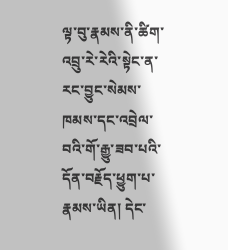ལྟ་བུ་རྣམས་ནི་ཚིག་འབྲུ་རེ་རེའི་སྟེང་ན་རང་བྱུང་སེམས་ཁམས་དང་འབྲེལ་བའི་གོ་རྒྱུ་ཟབ་པའི་དོན་བརྗོད་ཕྱུག་པ་རྣམས་ཡིན། དེང་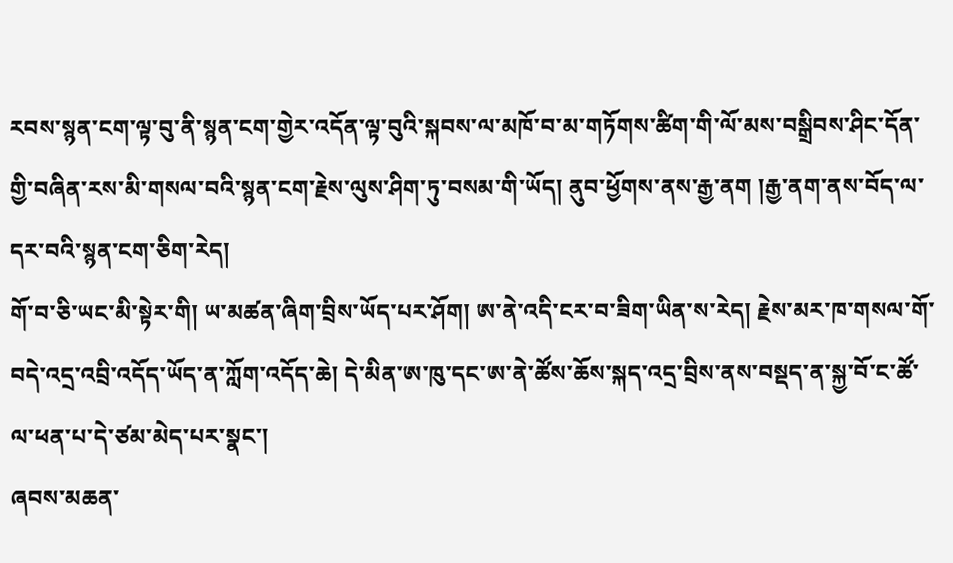རབས་སྙན་ངག་ལྟ་བུ་ནི་སྙན་ངག་གྱེར་འདོན་ལྟ་བུའི་སྐབས་ལ་མཁོ་བ་མ་གཏོགས་ཚིག་གི་ལོ་མས་བསྒྲིབས་ཤིང་དོན་གྱི་བཞིན་རས་མི་གསལ་བའི་སྙན་ངག་རྗེས་ལུས་ཤིག་ཏུ་བསམ་གི་ཡོད། ནུབ་ཕྱོགས་ནས་རྒྱ་ནག །རྒྱ་ནག་ནས་བོད་ལ་དར་བའི་སྙན་ངག་ཅིག་རེད།
གོ་བ་ཅི་ཡང་མི་སྟེར་གི། ཡ་མཚན་ཞིག་བྲིས་ཡོད་པར་ཤོག། ཨ་ནེ་འདི་ངར་བ་ཟིག་ཡིན་ས་རེད། རྗེས་མར་ཁ་གསལ་གོ་བདེ་འདྲ་འབྲི་འདོད་ཡོད་ན་ཀློག་འདོད་ཆེ། དེ་མིན་ཨ་ཁུ་དང་ཨ་ནེ་ཚོས་ཆོས་སྐད་འདྲ་བྲིས་ནས་བསྡད་ན་སྐྱ་བོ་ང་ཚོ་ལ་ཕན་པ་དེ་ཙམ་མེད་པར་སྣང་།
ཞབས་མཆན་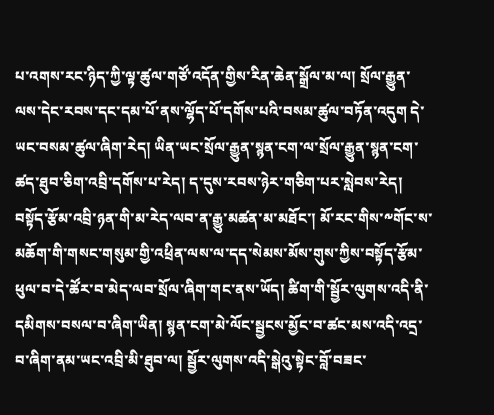པ་འགས་རང་ཉིད་ཀྱི་ལྟ་ཚུལ་གཙོ་འདོན་གྱིས་རིན་ཆེན་སྒྲོལ་མ་ལ། སྲོལ་རྒྱུན་ལས་དེང་རབས་དང་དམ་པོ་ནས་ལྷོད་པོ་དགོས་པའི་བསམ་ཚུལ་བཏོན་འདུག དེ་ཡང་བསམ་ཚུལ་ཞིག་རེད། ཡིན་ཡང་སྲོལ་རྒྱུན་སྙན་ངག་ལ་སྲོལ་རྒྱུན་སྙན་ངག་ཚད་ཐུབ་ཅིག་འབྲི་དགོས་པ་རེད། ད་དུས་རབས་ཉེར་གཅིག་པར་སླེབས་རེད། བསྟོད་རྩོམ་འབྲི་ཉན་གི་མ་རེད་ལབ་ན་རྒྱུ་མཚན་མ་མཐོང་། མོ་རང་གིས་༸གོང་ས་མཆོག་གི་གསང་གསུམ་གྱི་འཕྲིན་ལས་ལ་དད་སེམས་མོས་གུས་ཀྱིས་བསྟོད་རྩོམ་ཕུལ་བ་དེ་ཚོར་བ་མེད་ལབ་སྲོལ་ཞིག་གང་ནས་ཡོད། ཚིག་གི་སྦྱོར་ལུགས་འདི་ནི་དམིགས་བསལ་བ་ཞིག་ཡིན། སྙན་ངག་མེ་ལོང་སྦྱངས་མྱོང་བ་ཚང་མས་འདི་འདྲ་བ་ཞིག་ནམ་ཡང་འབྲི་མི་ཐུབ་ལ། སྦྱོར་ལུགས་འདི་སྒེའུ་སྟེང་བློ་བཟང་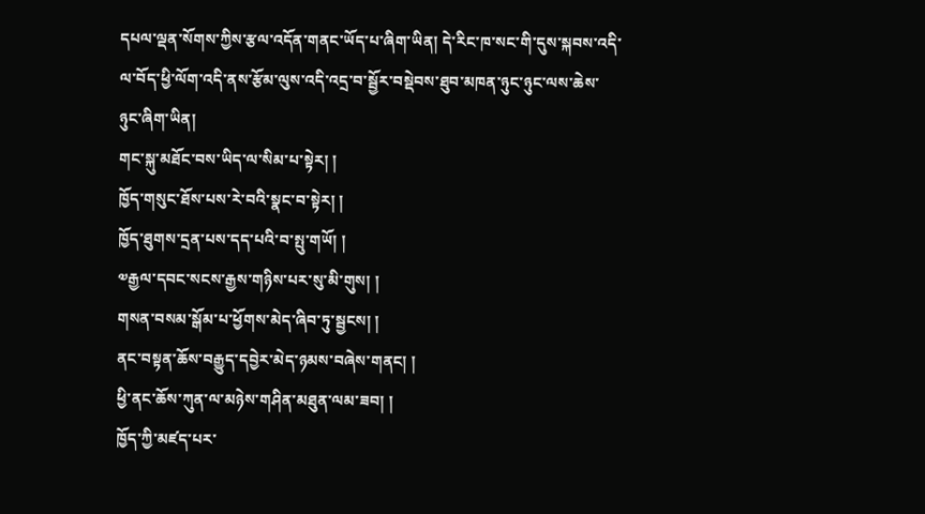དཔལ་ལྡན་སོགས་ཀྱིས་རྩལ་འདོན་གནང་ཡོད་པ་ཞིག་ཡིན། དེ་རིང་ཁ་སང་གི་དུས་སྐབས་འདི་ལ་བོད་ཕྱི་ལོག་འདི་ནས་རྩོམ་ལུས་འདི་འདྲ་བ་སྦྱོར་བསྡེབས་ཐུབ་མཁན་ཉུང་ཉུང་ལས་ཆེས་ཉུང་ཞིག་ཡིན།
གང་སྐུ་མཐོང་བས་ཡིད་ལ་སིམ་པ་སྟེར། །
ཁྱོད་གསུང་ཐོས་པས་རེ་བའི་སྣང་བ་སྟེར། །
ཁྱོད་ཐུགས་དྲན་པས་དད་པའི་བ་སྤུ་གཡོ། །
༧རྒྱལ་དབང་སངས་རྒྱས་གཉིས་པར་སུ་མི་གུས། །
གསན་བསམ་སྒོམ་པ་ཕྱོགས་མེད་ཞིབ་ཏུ་སྦྱངས། །
ནང་བསྟན་ཆོས་བརྒྱུད་དབྱེར་མེད་ཉམས་བཞེས་གནང། །
ཕྱི་ནང་ཆོས་ཀུན་ལ་མཉེས་གཤིན་མཐུན་ལམ་ཟབ། །
ཁྱོད་ཀྱི་མཛད་པར་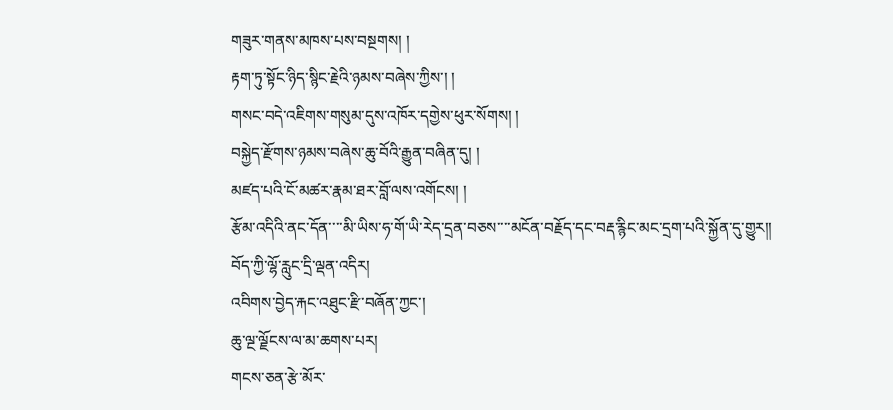གཟུར་གནས་མཁས་པས་བསྔགས། །
རྟག་ཏུ་སྟོང་ཉིད་སྙིང་རྗེའི་ཉམས་བཞེས་ཀྱིས་། །
གསང་བདེ་འཇིགས་གསུམ་དུས་འཁོར་དགྱེས་ཕུར་སོགས། །
བསྐྱེད་རྫོགས་ཉམས་བཞེས་ཆུ་བོའི་རྒྱུན་བཞིན་དུ། །
མཛད་པའི་ངོ་མཚར་རྣམ་ཐར་བློ་ལས་འགོངས། །
རྩོམ་འདིའི་ནང་དོན་་་་མི་ཡིས་ཧ་གོ་ཡི་རེད་དྲན་བཅས་་་་མངོན་བརྗོད་དང་བརྡ་རྙིང་མང་དྲག་པའི་སྐྱོན་དུ་གྱུར།།
བོད་ཀྱི་ལྷོ་རླུང་དྲི་ལྡན་འདིར།
འབིགས་བྱེད་རྐང་འཐུང་རྫི་བཞོན་ཀྱང་།
ཆུ་ལྔ་ལྗོངས་ལ་མ་ཆགས་པར།
གངས་ཅན་རྩེ་མོར་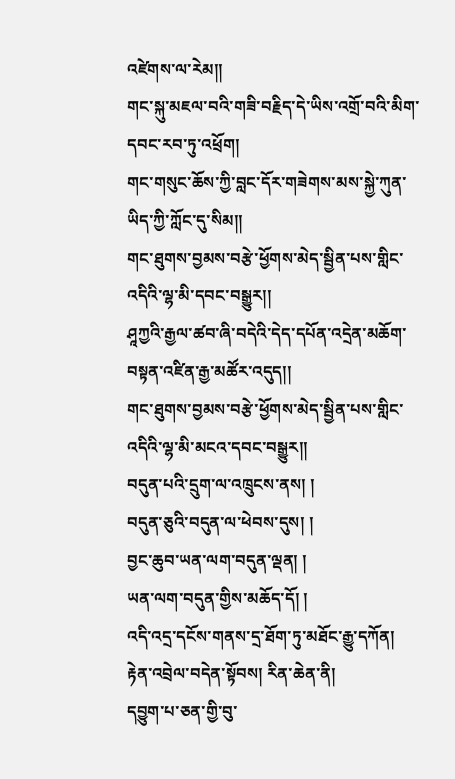འཛེགས་ལ་རེམ།།
གང་སྐུ་མཇལ་བའི་གཟི་བརྗིད་དེ་ཡིས་འགྲོ་བའི་མིག་དབང་རབ་ཏུ་འཕྲོག།
གང་གསུང་ཆོས་ཀྱི་བླང་དོར་གཟེགས་མས་སྐྱེ་ཀུན་ཡིད་ཀྱི་ཀློང་དུ་སིམ།།
གང་ཐུགས་བྱམས་བརྩེ་ཕྱོགས་མེད་སྦྱིན་པས་གླིང་འདིའི་ལྷ་མི་དབང་བསྒྱུར།།
ཤཱཀྱའི་རྒྱལ་ཚབ་ཞི་བདེའི་དེད་དཔོན་འདྲེན་མཆོག་བསྟན་འཛིན་རྒྱ་མཚོར་འདུད།།
གང་ཐུགས་བྱམས་བརྩེ་ཕྱོགས་མེད་སྦྱིན་པས་གླིང་འདིའི་ལྷ་མི་མངའ་དབང་བསྒྱུར།།
བདུན་པའི་དྲུག་ལ་འཁྲུངས་ནས། །
བདུན་ཅུའི་བདུན་ལ་ཕེབས་དུས། །
བྱང་ཆུབ་ཡན་ལག་བདུན་ལྡན། །
ཡན་ལག་བདུན་གྱིས་མཆོད་དོ། །
འདི་འདྲ་དངོས་གནས་དྲ་ཐོག་ཏུ་མཐོང་རྒྱུ་དཀོན།
རྟེན་འབྲེལ་བདེན་སྟོབས། རིན་ཆེན་ནི།
དབྱུག་པ་ཅན་གྱི་བུ་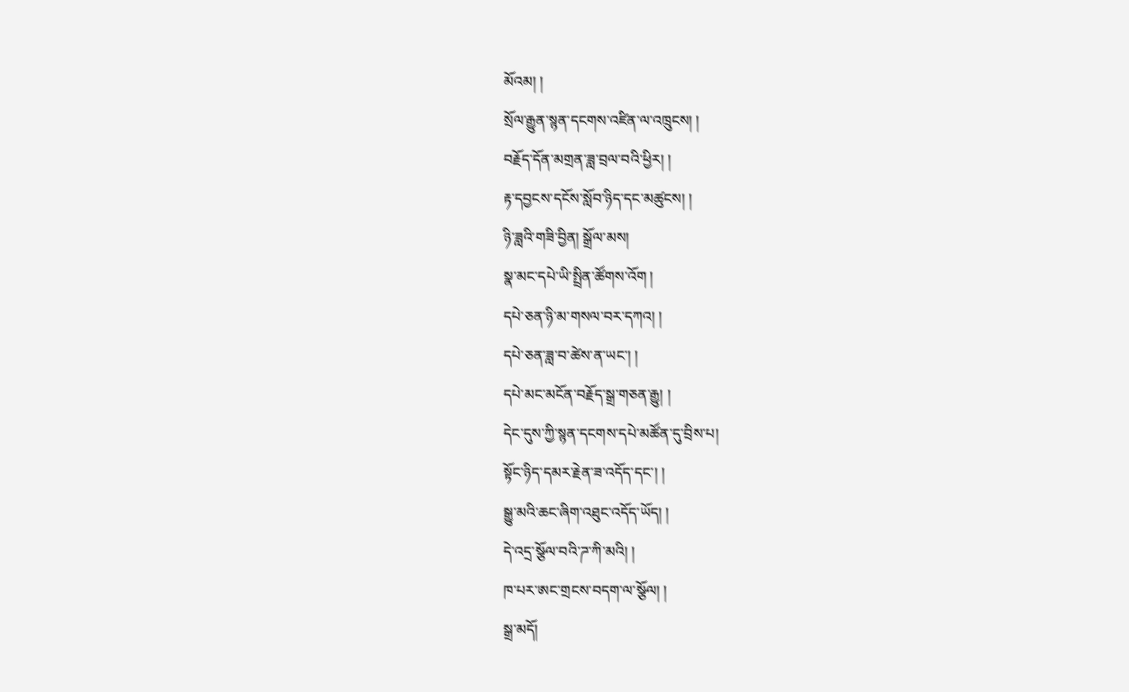མོའམ། །
སྲོལ་རྒྱུན་སྙན་དངགས་འཛིན་ལ་འཁྲུངས། །
བརྗོད་དོན་མགྲན་ཟླ་བྲལ་བའི་ཕྱིར། །
རྟ་དབྱངས་དངོས་སློབ་ཉིད་དང་མཚུངས། །
ཉི་ཟླའི་གཟི་བྱིན། སྒྲོལ་མས།
སྣ་མང་དཔེ་ཡི་སྤྲིན་ཚོགས་འོག །
དཔེ་ཅན་ཉི་མ་གསལ་བར་དཀའ། །
དཔེ་ཅན་ཟླ་བ་ཚེས་ན་ཡང་། །
དཔེ་མང་མངོན་བརྗོད་སྒྲ་གཅན་རྒྱུ། །
དེང་དུས་ཀྱི་སྙན་དངགས་དཔེ་མཚོན་དུ་བྲིས་པ།
སྟོང་ཉིད་དམར་རྗེན་ཟ་འདོད་དང་། །
སྒྱུ་མའི་ཆང་ཞིག་འཐུང་འདོད་ཡོད། །
དེ་འདྲ་སྩོལ་བའི་ཌ་ཀི་མའི། །
ཁ་པར་ཨང་གྲངས་བདག་ལ་སྩོལ། །
སྒྲ་མདོ།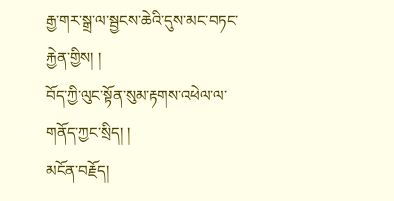རྒྱ་གར་སྒྲ་ལ་སྦྱངས་ཆེའི་དུས་མང་བཏང་རྐྱེན་གྱིས། །
བོད་ཀྱི་ལུང་སྟོན་སུམ་རྟགས་འཕེལ་ལ་གནོད་ཀྱང་སྲིད། །
མངོན་བརྗོད།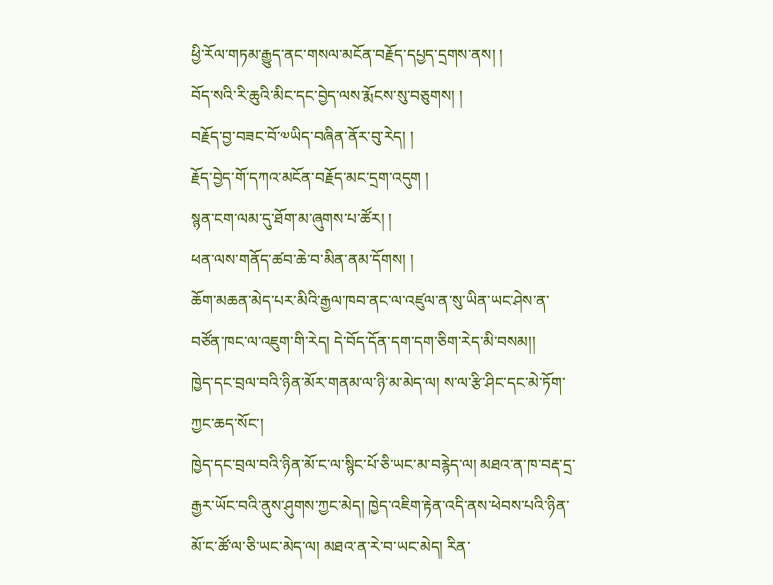ཕྱི་རོལ་གཏམ་རྒྱུད་ནང་གསལ་མངོན་བརྗོད་དཔྱད་དྲགས་ནས། །
བོད་སའི་རི་ཆུའི་མིང་དང་བྱེད་ལས་རྨོངས་སུ་བཅུགས། །
བརྗོད་བྱ་བཟང་བོ་༧ཡིད་བཞིན་ནོར་བུ་རེད། །
རྗོད་བྱེད་གོ་དཀའ་མངོན་བརྗོད་མང་དྲག་འདུག །
སྙན་ངག་ལམ་དུ་ཐོག་མ་ཞུགས་པ་ཚོར། །
ཕན་ལས་གནོད་ཚབ་ཆེ་བ་མིན་ནམ་དོགས། །
ཆོག་མཆན་མེད་པར་མིའི་རྒྱལ་ཁབ་ནང་ལ་འཛུལ་ན་སུ་ཡིན་ཡང་ཤེས་ན་བཙོན་ཁང་ལ་འཇུག་གི་རེད། དེ་བོད་དོན་དག་དག་ཅིག་རེད་མི་བསམ།།
ཁྱེད་དང་བྲལ་བའི་ཉིན་མོར་གནམ་ལ་ཉི་མ་མེད་ལ། ས་ལ་རྩི་ཤིང་དང་མེ་ཏོག་ཀྱང་ཆད་སོང་།
ཁྱེད་དང་བྲལ་བའི་ཉིན་མོ་ང་ལ་སྙིང་པོ་ཅི་ཡང་མ་བརྙེད་ལ། མཐའ་ན་ཁ་བརྡ་དྲ་རྒྱར་ཡོང་བའི་ནུས་ཤུགས་ཀྱང་མེད། ཁྱེད་འཇིག་རྟེན་འདི་ནས་ཕེབས་པའི་ཉིན་མོ་ང་ཚོ་ལ་ཅི་ཡང་མེད་ལ། མཐའ་ན་རེ་བ་ཡང་མེད། རིན་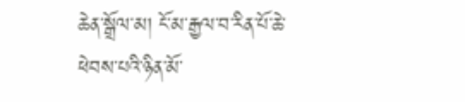ཆེན་སྒྲོལ་མ། ངོ་མ་རྒྱལ་བ་རིན་པོ་ཆེ་ཕེབས་པའི་ཉིན་མོ་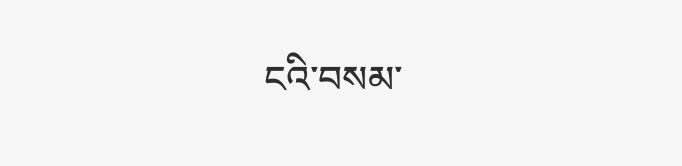ངའི་བསམ་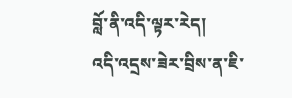བློ་ནི་འདི་ལྟར་རེད།
འདི་འདྲས་ཟེར་བྲིས་ན་ཇི་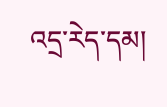འདྲ་རེད་དམ།